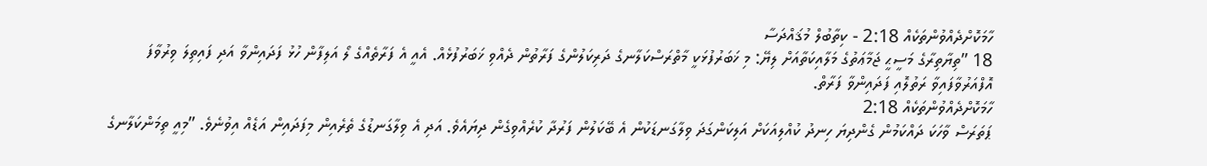ހާމަކޮށްދެއްވުންތަކެއް 2:18 - ކިތާބުލް މުޤައްދަސާ
18 ”ތިޔާތިރާގެ މަސީޙީ ޖަމާޢަތުގެ މަލާއިކަތާއަށް ލިޔޭ: މި ޚަބަރުފުޅަކީ މާތްރަސްކަލާނގެ ދަރިކަލުންގެ ފަރާތުން ދެއްވި ޚަބަރުފުޅެއް. އެއީ އެ ފަރާތެއްގެ ލޯ އަލިފާން ހުޅު ފަދައިންވާ އަދި ފައިތިލަ ވިރުވާފަ އޮފްއަރުވާފައިވާ ރަތުލޮއި ފަދައިންވާ ފަރާތް.
ހާމަކޮށްދެއްވުންތަކެއް 2:18
ޕަތަރަސް ވާހަކަ ދައްކަމުން ގެންދިޔަ ހިނދު ކުއްލިއަކަށް އަލިކަންގަދަ ވިލާގަނޑަކުން އެ ބޭކަލުން ފަރުދާ ކުރެއްވިގެން ދިޔައެވެ. އަދި އެ ވިލާގަނޑުގެ ތެރެއިން މިފަދައިން އަޑެއް އިވުނެވެ. ”މިއީ ތިމަންކަލާނގެ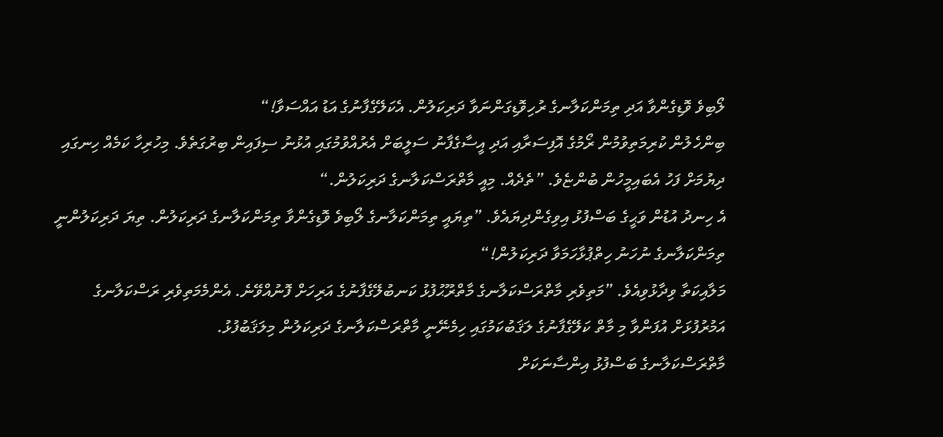ލޯބިވެ ވޮޑިގެންވާ އަދި ތިމަންކަލާނގެ ރުހިވޮޑިގަންނަވާ ދަރިކަލުން. އެކަލޭގެފާނުގެ އަޑު އައްސަވާ!“
ބިންހެލުން ކުރިމަތިވުމުން ރޯމުގެ އޮފިސަރާއި އަދި އީސާގެފާނު ސަލީބަށް އެރުއްވުމުގައި އުޅުނު ސިފައިން ބިރުގަތެވެ. މިހުރިހާ ކަމެއް ހިނގައި ދިޔުމަށް ފަހު އެބައިމީހުން ބުންޏެވެ. ”ތެދެއް. މިއީ މާތްރަސްކަލާނގެ ދަރިކަލުން.“
އެ ހިނދު އުޑުން ވަޙީގެ ބަސްފުޅު އިވިގެންދިޔައެވެ. ”ތިޔައީ ތިމަންކަލާނގެ ލޯބިވެ ވޮޑިގެންވާ ތިމަންކަލާނގެ ދަރިކަލުން. ތިޔަ ދަރިކަލުންނީ ތިމަންކަލާނގެ ނުހަނު ހިތްޕުޅާހަމަވާ ދަރިކަލުން!“
މަލާއިކަތާ ވިދާޅުވިއެވެ. ”މަތިވެރި މާތްރަސްކަލާނގެ މާތްރޫޙުފުޅު ކަނބުލޭގެފާނުގެ އަރިހަށް ފޮނުއްވޭނެ. އެންމެމަތިވެރި ރަސްކަލާނގެ އަމުރުފުޅަށް އުފަންވާ މި މާތް ކަލޭގެފާނުގެ ލަޤަބުކަމުގައި ހިމެނޭނީ މާތްރަސްކަލާނގެ ދަރިކަލުން މިލަޤަބުފުޅު.
މާތްރަސްކަލާނގެ ބަސްފުޅު އިންސާނަކަށް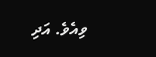ވިއެވެ. އަދި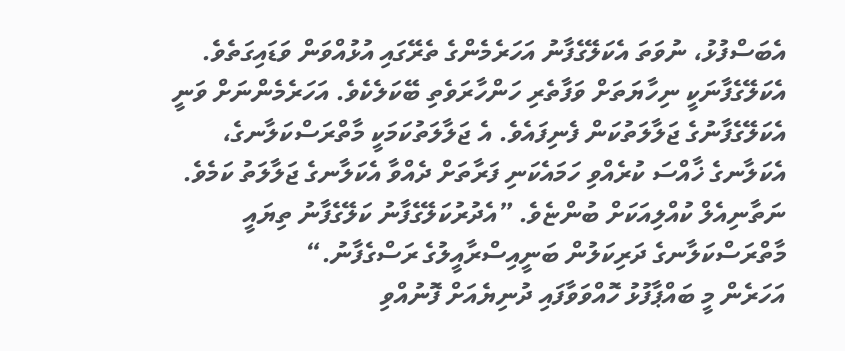އެބަސްފުޅު، ނުވަތަ އެކަލޭގެފާނު އަހަރެމެންގެ ތެރޭގައި އުޅުއްވަން ވަޑައިގަތެވެ. އެކަލޭގެފާނަކީ ނިހާޔަތަށް ވަފާތެރި ހަންހާރަވެތި ބޭކަލެކެވެ. އަހަރެމެންނަށް ވަނީ އެކަލޭގެފާނުގެ ޖަލާލަތުކަން ފެނިފައެވެ. އެ ޖަލާލަތުކަމަކީ މާތްރަސްކަލާނގެ، އެކަލާނގެ ޚާއްސަ ކުރެއްވި ހަމައެކަނި ފަރާތަށް ދެއްވާ އެކަލާނގެ ޖަލާލަތު ކަމެވެ.
ނަތާނިއެލް ކުއްލިއަކަށް ބުންޏެވެ. ”އެދުރުކަލޭގެފާނު ކަލޭގެފާނު ތިޔައީ މާތްރަސްކަލާނގެ ދަރިކަލުން ބަނީއިސްރާއީލުގެ ރަސްގެފާނު.“
އަހަރެން މީ ބައްޕާފުޅު ހޮއްވަވާފައި ދުނިޔެއަށް ފޮނުއްވި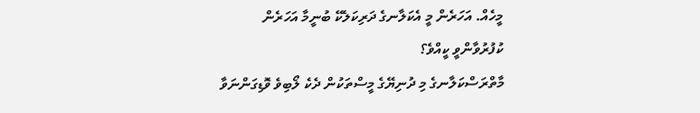މީހެއް. އަހަރެން މީ އެކަލާނގެ ދަރިކަލެކޭ ބުނީމާ އަހަރެން ކުފުރުވާންވީ ކީއްވެ؟
މާތްރަސްކަލާނގެ މި ދުނިޔޭގެ މީސްތަކުން ދެކެ ލޯބިވެ ވޮޑިގަންނަވާ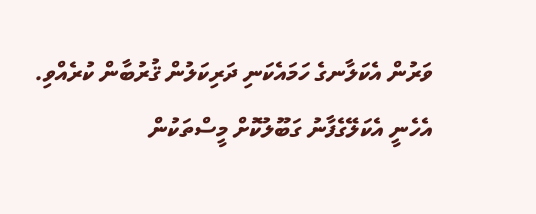ވަރުން އެކަލާނގެ ހަމައެކަނި ދަރިކަލުން ޤުރުބާން ކުރެއްވި. އެހެނީ އެކަލޭގެފާނު ގަބޫލުކޮށް މީސްތަކުން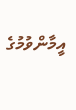އީމާންވުމުގެ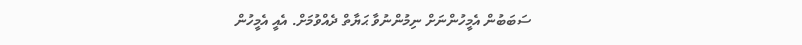ސަބަބުން އެމީހުންނަށް ނިމުންނުވާ ޙަޔާތް ދެއްވުމަށް. އެއީ އެމީހުން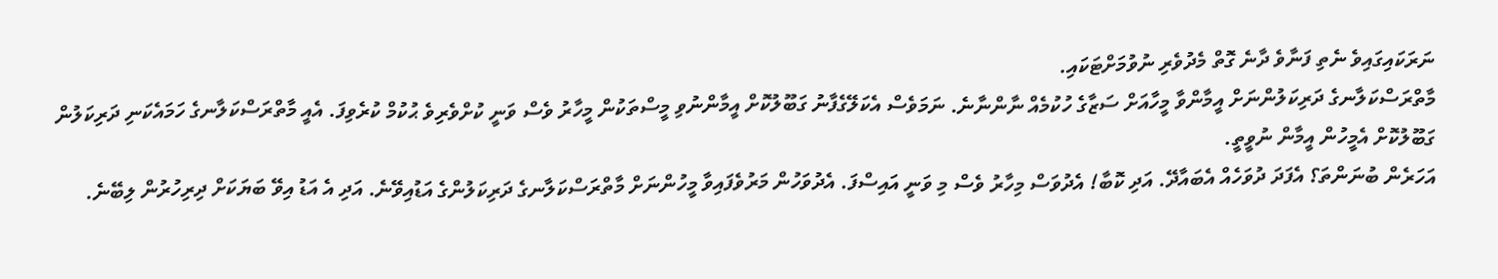ނަރަކައިގައިވެ ނެތި ފަނާވެ ދާނެ ގޮތް މެދުވެރި ނުވުމަށްޓަކައި.
މާތްރަސްކަލާނގެ ދަރިކަލުންނަށް އީމާންވާ މީހާއަށް ސަޒާގެ ހުކުމެއް ނާންނާނެ. ނަމަވެސް އެކަލޭގެފާނު ގަބޫލުކޮށް އީމާންނުވި މީސްތަކުން މީހާރު ވެސް ވަނީ ކުށްވެރިވެ ޙުކުމް ކުރެވިފަ. އެއީ މާތްރަސްކަލާނގެ ހަމައެކަނި ދަރިކަލުން ގަބޫލުކޮށް އެމީހުން އީމާން ނުވީތީ.
އަހަރެން ބުނަންތަ؟ އެފަދަ ދުވަހެއް އެބައާދޭ. އަދި ކޮބާ! އެދުވަސް މިހާރު ވެސް މި ވަނީ އައިސްފަ. އެދުވަހުން މަރުވެފައިވާ މީހުންނަށް މާތްރަސްކަލާނގެ ދަރިކަލުންގެ އަޑުއިވޭނެ. އަދި އެ އަޑު އިވޭ ބަޔަކަށް ދިރިހުރުން ލިބޭނެ.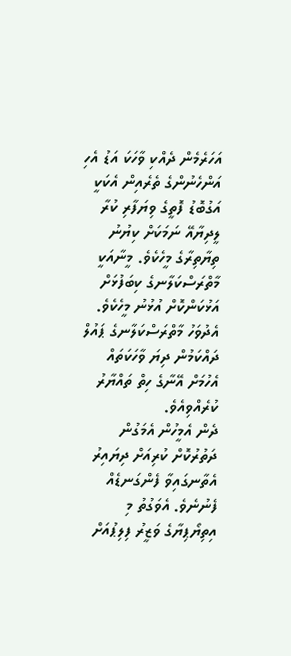އަހަރެމެން ދެއްކި ވާހަކަ އަޑު އެހި އަންހެނުންގެ ތެރެއިން އެކަކީ އަގުބޮޑު ފޮތީގެ ވިޔަފާރި ކުރާ ލީދިޔާއޭ ނަމަކަށް ކިޔުނު ތިޔާތިރާގެ މީހެކެވެ. މީނާއަކީ މާތްރަސްކަލާނގެ ކިބަފުޅަށް އަޅުކަންކޮށް އުޅުނު މީހެކެވެ. އެދުވަހު މާތްރަސްކަލާނގެ ޕައުލް ދައްކަމުން ދިޔަ ވާހަކަތައް އެހުމަށް އޭނާގެ ހިތް ތައްޔާރު ކުރެއްވިއެވެ.
ދެން އެމީހުން އެމަގުން ދަތުރުކޮށް ކުރިއަށް ދިޔައިރު އެތާނގައިވާ ފެންގަނޑެއް ފެނުނެވެ. އެވަގުތު މި އިތިޔޯޕިޔާގެ ވަޒީރު ފިލިޕުއަށް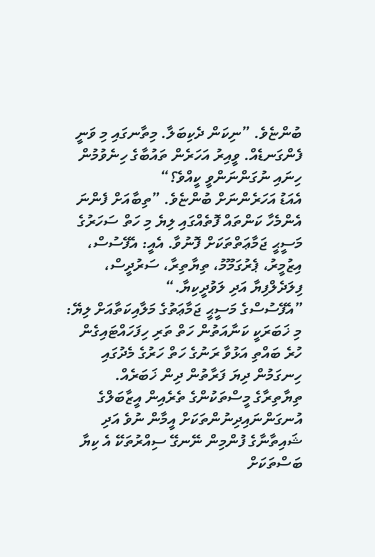ބުންޏެވެ. ”ނިކަން ދެކިބަލާ. މިތާނގައި މި ވަނީ ފެންގަނޑެއް. ވީއިރު އަހަރެން ތައުބާގެ ހިނެވުމުން ހިނައި ނުގަންނަންވީ ކީއްވެ؟“
އެއަޑު އަހަރެންނަށް ބުންޏެވެ. ”ތިބާއަށް ފެންނަ އެންމެހާ ކަންތައް ފޮތެއްގައި ލިޔެ މި ހަތް ސަހަރުގެ މަސީޙީ ޖަމާޢަތްތަކަށް ފޮނުވާ. އެއީ: އެފޭސުސް، އިޒުމީރު، ޕެރުގަމޫމު، ތިޔާތިރާ، ސަރުދީސް، ފިލަދެލްފިޔާ އަދި ލަވުދީކިޔާ.“
”އެފޭސުސްގެ މަސީޙީ ޖަމާޢަތުގެ މަލާއިކަތާއަށް ލިޔޭ: މި ޚަބަރަކީ ކަނާއަތުން ހަތް ތަރި ހިފަހައްޓައިގެން ހުރެ ބައްތި އަޅުވާ ރަނުގެ ހަތް ހަރުގެ މެދުގައި ހިނގަމުން ދިޔަ ފަރާތުން ދިން ޚަބަރެއް.
ތިޔާތިރާގެ މީސްތަކުންގެ ތެރެއިން އީޒާބަލްގެ އުނގަންނައިދިނުންތަކަށް އީމާން ނުވެ އަދި ޝައިތާނާގެ ފުންމިން ނޭނގޭ ސިއްރުތަކޭ އެ ކިޔާ ބަސްތަކަށް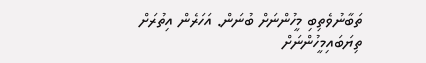ތަބާނުވެތިބި މީހުންނަށް ބުނަން. އަހަރެން އިތުރަށް ތިޔަބައިމީހުންނަށް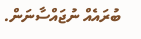ބުރައެއް ނުޖައްސާނަން.